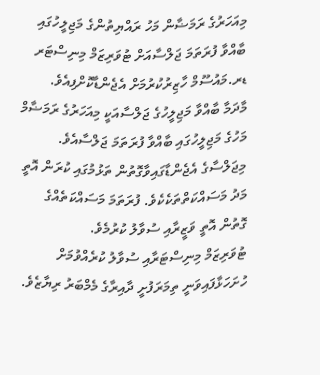މިއަހަރުގެ ރަމަޟާން މަހު ރައްޔިތުންގެ މަޖިލީހުގައި ބާއްވާ ފުރަތަމަ ޖަލްސާއަށް ޓުވަރިޒަމް މިނިސްޓަރ ޑރ.މައުސޫމް ހާޒިރުކުރުމަށް އެޖެންޑާކޮށްފިއެވެ.
މާދަމާ ބާއްވާ މަޖިލީހުގެ ޖަލްސާއަކީ މިއަހަރުގެ ރަމަޟާމް މަހުގެ މަޖިލީހުގައި ބާއްވާ ފުރަތަމަ ޖަލްސާއެވެ. މިޖަލްސާގެ އެޖެންޑާގައިވާގޮތުން ތަޅުމުގައި ކުރަން އޮތީ މަދު މަސައްކަތްތަކެކެވެ. ފުރަތަމަ މަސައްކަތެއްގެ ގޮތުން އޮތީ ވަޒީރާއި ސުވާލު ކުރުމެވެ.
ޓުވަރިޒަމް މިނިސްޓަރާއި ސުވާލު ކުރެއްވުމަށް ހުށަހަޅާފައިވަނީ ތިމަރަފުށީ ދާއިރާގެ މެމްބަރު ރިޔާޒެވެ.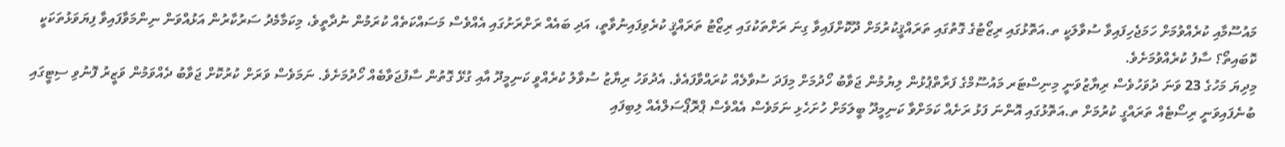މައުސޫމާއި ކުރެއްވުމަށް ހަމަޖެހިފައިވާ ސުވާލަކީ ތ.އަތޮޅުގައި ރިޒޯޓުގެ ގޮތުގައި ތަރައްޤީކުރުމަށް ދޫކޮށްފައިވާ ގިނަ ރަށްތަކުގައި ރިޒޯޓު ތަރައްޤީ ކުރެވިފައިނުވާތީ، އަދި ބައެއް ރަށްރަށުގައި އެއްވެސް މަސައްކަތެއް ކުރަމުން ނުދާތީވެ، މިކަމާމެދު ސަރުކާރުން އަޅުއްވަން ނިންމަވާފައިވާ ފިޔަވަޅުތަކަކީ ކޮބައިތޯ؟ ސާފު ކުރެއްވުމަށެވެ.
މިދިޔަ މަހުގެ 23 ވަނަ ދުވަހުވެސް ރިޔާޒުވަނީ މިނިސްޓަރ މައުސޫމްގެ ފަރާތްޕުޅުން ލިޔުމުން ޖަވާބު ހޯދުމަށް މިފަދަ ސުވާލެއް ކުރައްވާފައެވެ. އެދުވަހު ރިޔާޒު ސުވާލު ކުރެއްވީ ކަނިމީދޫ އާއި ގުޅޭ ގޮތުން ސާފުޖަވާބެއް ހޯދުމަށެވެ. ނަމަވެސް ވަރަށް ކުރުކޮށް ޖަވާބު ދެއްވަމުން ވަޒީރު ފޮނުވި ސިޓީގައި ބުނެފައިވަނީ ރިސޯޓެއް ތަރައްގީ ކުރުމަށް ތ.އަތޮޅުގައި އޮންނަ ފަޅު ރަށެއް ކަމަށްވާ ކަނިމީދޫ ބީލަމަށް ހުށަހެޅި ނަމަވެސް އެއްވެސް ޕްރޮޕޯސަލްއެއް ލިބިފައި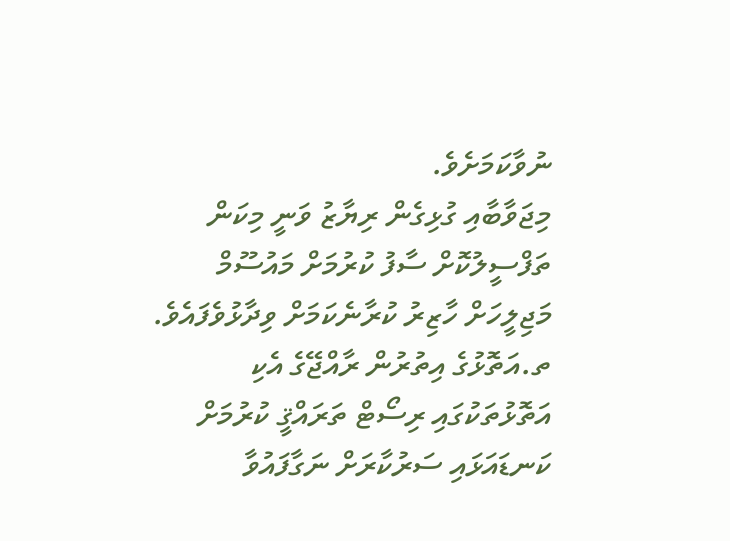ނުވާކަމަށެވެ.
މިޖަވާބާއި ގުޅިގެން ރިޔާޒު ވަނީ މިކަން ތަފްސީލުކޮށް ސާފު ކުރުމަށް މައުސޫމް މަޖިލީހަށް ހާޒިރު ކުރާނެކަމަށް ވިދާޅުވެފައެވެ. ތ.އަތޮޅުގެ އިތުރުން ރާއްޖޭގެ އެކި އަތޮޅުތަކުގައި ރިސޯޓް ތަރައްޤީ ކުރުމަށް ކަނޑައަޅައި ސަރުކާރަށް ނަގާފައުވާ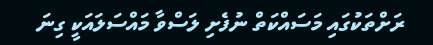ރަށްތަކުގައި މަސައްކަތް ނުފެށި ލަސްވާ މައްސަލައަކީ ގިނަ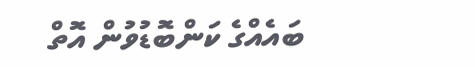ބައެއްގެ ކަންބޮޑުވުން އޮތް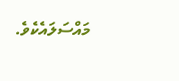މައްސަލައެކެވެ.